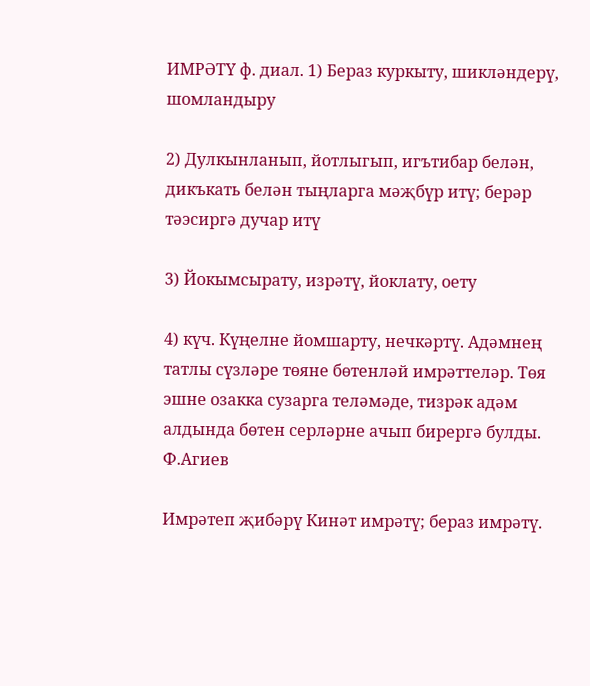ИМРӘТҮ ф. диал. 1) Бераз куркыту, шикләндерү, шомландыру

2) Дулкынланып, йотлыгып, игътибар белән, дикъкать белән тыңларга мәҗбүр итү; берәр тәэсиргә дучар итү

3) Йокымсырату, изрәтү, йоклату, оету

4) күч. Күңелне йомшарту, нечкәртү. Адәмнең татлы сүзләре төяне бөтенләй имрәттеләр. Төя эшне озакка сузарга теләмәде, тизрәк адәм алдында бөтен серләрне ачып бирергә булды. Ф.Агиев

Имрәтеп җибәрү Кинәт имрәтү; бераз имрәтү.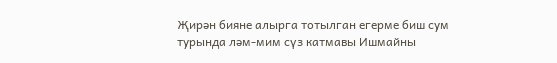Җирән бияне алырга тотылган егерме биш сум турында ләм-мим сүз катмавы Ишмайны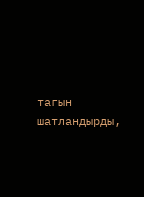тагын шатландырды,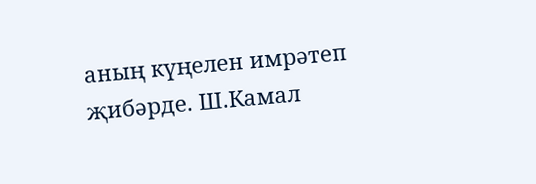аның күңелен имрәтеп җибәрде. Ш.Камал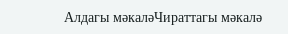Алдагы мәкаләЧираттагы мәкалә